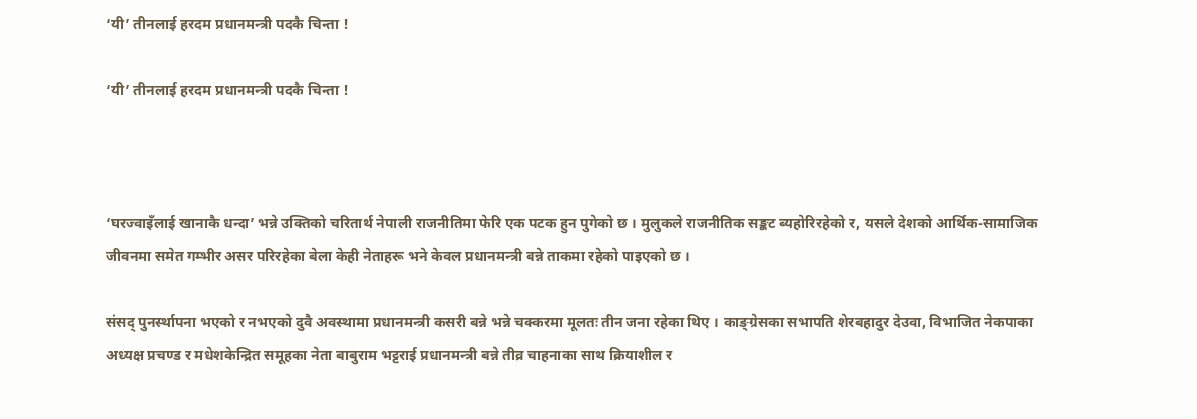‘यी’ तीनलाई हरदम प्रधानमन्त्री पदकै चिन्ता !

‘यी’ तीनलाई हरदम प्रधानमन्त्री पदकै चिन्ता !



‘घरज्वाइँलाई खानाकै धन्दा’ भन्ने उक्तिको चरितार्थ नेपाली राजनीतिमा फेरि एक पटक हुन पुगेको छ । मुलुकले राजनीतिक सङ्कट ब्यहोरिरहेको र, यसले देशको आर्थिक-सामाजिक जीवनमा समेत गम्भीर असर परिरहेका बेला केही नेताहरू भने केवल प्रधानमन्त्री बन्ने ताकमा रहेको पाइएको छ ।

संसद् पुनर्स्थापना भएको र नभएको दुवै अवस्थामा प्रधानमन्त्री कसरी बन्ने भन्ने चक्करमा मूलतः तीन जना रहेका थिए । काङ्ग्रेसका सभापति शेरबहादुर देउवा, विभाजित नेकपाका अध्यक्ष प्रचण्ड र मधेशकेन्द्रित समूहका नेता बाबुराम भट्टराई प्रधानमन्त्री बन्ने तीव्र चाहनाका साथ क्रियाशील र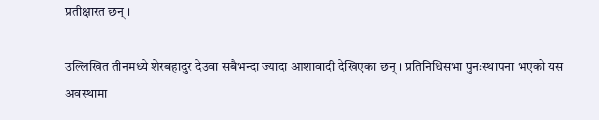प्रतीक्षारत छन् ।

उल्लिखित तीनमध्ये शेरबहादुर देउवा सबैभन्दा ज्यादा आशावादी देखिएका छन् । प्रतिनिधिसभा पुनःस्थापना भएको यस अवस्थामा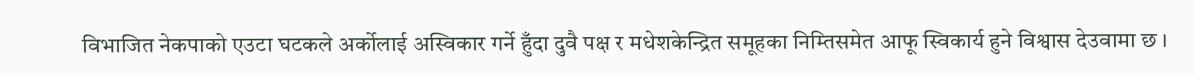विभाजित नेकपाको एउटा घटकले अर्कोलाई अस्विकार गर्ने हुँदा दुवै पक्ष र मधेशकेन्द्रित समूहका निम्तिसमेत आफू स्विकार्य हुने विश्वास देउवामा छ ।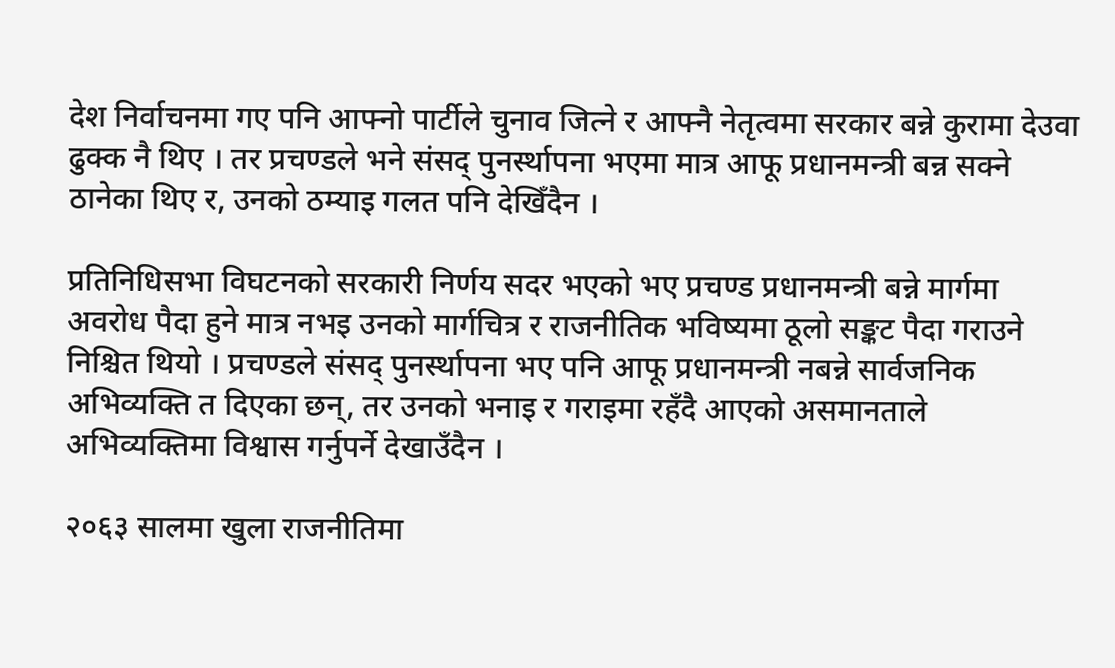देश निर्वाचनमा गए पनि आफ्नो पार्टीले चुनाव जित्ने र आफ्नै नेतृत्वमा सरकार बन्ने कुरामा देउवा ढुक्क नै थिए । तर प्रचण्डले भने संसद् पुनर्स्थापना भएमा मात्र आफू प्रधानमन्त्री बन्न सक्ने ठानेका थिए र, उनको ठम्याइ गलत पनि देखिँदैन ।

प्रतिनिधिसभा विघटनको सरकारी निर्णय सदर भएको भए प्रचण्ड प्रधानमन्त्री बन्ने मार्गमा अवरोध पैदा हुने मात्र नभइ उनको मार्गचित्र र राजनीतिक भविष्यमा ठूलो सङ्कट पैदा गराउने निश्चित थियो । प्रचण्डले संसद् पुनर्स्थापना भए पनि आफू प्रधानमन्त्री नबन्ने सार्वजनिक अभिव्यक्ति त दिएका छन्, तर उनको भनाइ र गराइमा रहँदै आएको असमानताले अभिव्यक्तिमा विश्वास गर्नुपर्ने देखाउँदैन ।

२०६३ सालमा खुला राजनीतिमा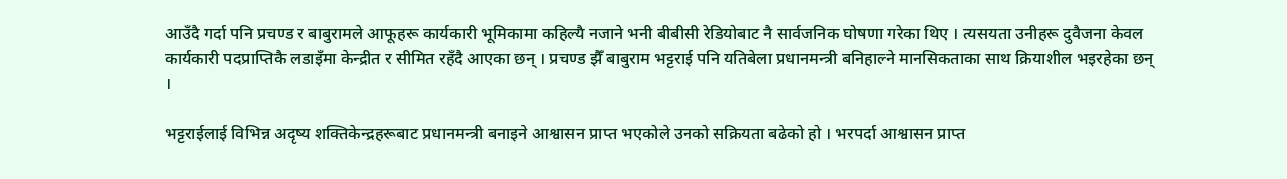आउँदै गर्दा पनि प्रचण्ड र बाबुरामले आफूहरू कार्यकारी भूमिकामा कहिल्यै नजाने भनी बीबीसी रेडियोबाट नै सार्वजनिक घोषणा गरेका थिए । त्यसयता उनीहरू दुवैजना केवल कार्यकारी पदप्राप्तिकै लडाइँमा केन्द्रीत र सीमित रहँदै आएका छन् । प्रचण्ड झैँ बाबुराम भट्टराई पनि यतिबेला प्रधानमन्त्री बनिहाल्ने मानसिकताका साथ क्रियाशील भइरहेका छन् ।

भट्टराईलाई विभिन्न अदृष्य शक्तिकेन्द्रहरूबाट प्रधानमन्त्री बनाइने आश्वासन प्राप्त भएकोले उनको सक्रियता बढेको हो । भरपर्दा आश्वासन प्राप्त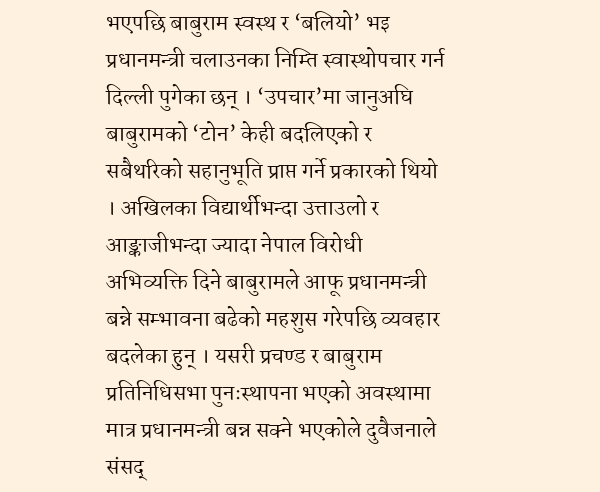भएपछि बाबुराम स्वस्थ र ‘बलियो’ भइ प्रधानमन्त्री चलाउनका निम्ति स्वास्थोपचार गर्न दिल्ली पुगेका छन् । ‘उपचार’मा जानुअघि बाबुरामको ‘टोन’ केही बदलिएको र सबैथरिको सहानुभूति प्राप्त गर्ने प्रकारको थियो । अखिलका विद्यार्थीभन्दा उत्ताउलो र आङ्काजीभन्दा ज्यादा नेपाल विरोधी अभिव्यक्ति दिने बाबुरामले आफू प्रधानमन्त्री बन्ने सम्भावना बढेको महशुस गरेपछि व्यवहार बदलेका हुन् । यसरी प्रचण्ड र बाबुराम प्रतिनिधिसभा पुनःस्थापना भएको अवस्थामा मात्र प्रधानमन्त्री बन्न सक्ने भएकोले दुवैजनाले संसद्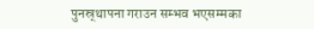पुनस्र्थापना गराउन सम्भव भएसम्मका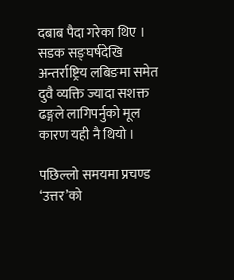दबाब पैदा गरेका थिए । सडक सङ्घर्षदेखि अन्तर्राष्ट्रिय लबिङमा समेत दुवै व्यक्ति ज्यादा सशक्त ढङ्गले लागिपर्नुको मूल कारण यही नै थियो ।

पछिल्लो समयमा प्रचण्ड ‘उत्तर’को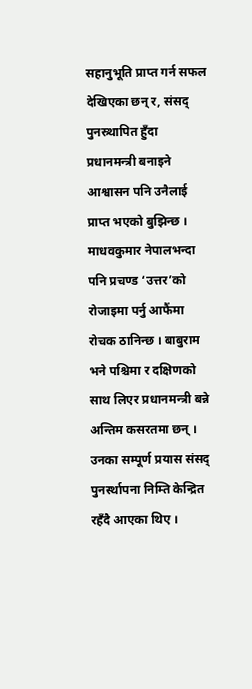सहानुभूति प्राप्त गर्न सफल देखिएका छन् र, संसद् पुनस्र्थापित हुँदा प्रधानमन्त्री बनाइने आश्वासन पनि उनैलाई प्राप्त भएको बुझिन्छ । माधवकुमार नेपालभन्दा पनि प्रचण्ड ‘उत्तर’को रोजाइमा पर्नु आफैंमा रोचक ठानिन्छ । बाबुराम भने पश्चिमा र दक्षिणको साथ लिएर प्रधानमन्त्री बन्ने अन्तिम कसरतमा छन् । उनका सम्पूर्ण प्रयास संसद् पुनर्स्थापना निम्ति केन्द्रित रहँदै आएका थिए ।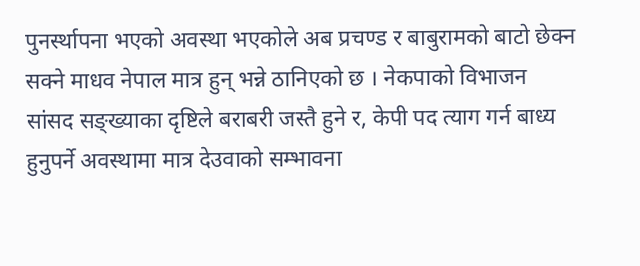पुनर्स्थापना भएको अवस्था भएकोले अब प्रचण्ड र बाबुरामको बाटो छेक्न सक्ने माधव नेपाल मात्र हुन् भन्ने ठानिएको छ । नेकपाको विभाजन सांसद सङ्ख्याका दृष्टिले बराबरी जस्तै हुने र, केपी पद त्याग गर्न बाध्य हुनुपर्ने अवस्थामा मात्र देउवाको सम्भावना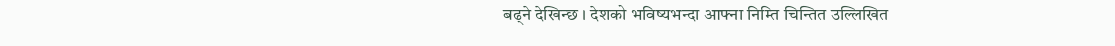बढ्ने देखिन्छ । देशको भविष्यभन्दा आफ्ना निम्ति चिन्तित उल्लिखित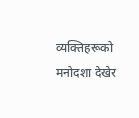व्यक्तिहरूको मनोदशा देखेर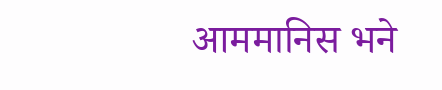आममानिस भने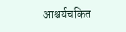आश्चर्यचकित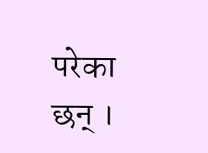परेका छन् ।